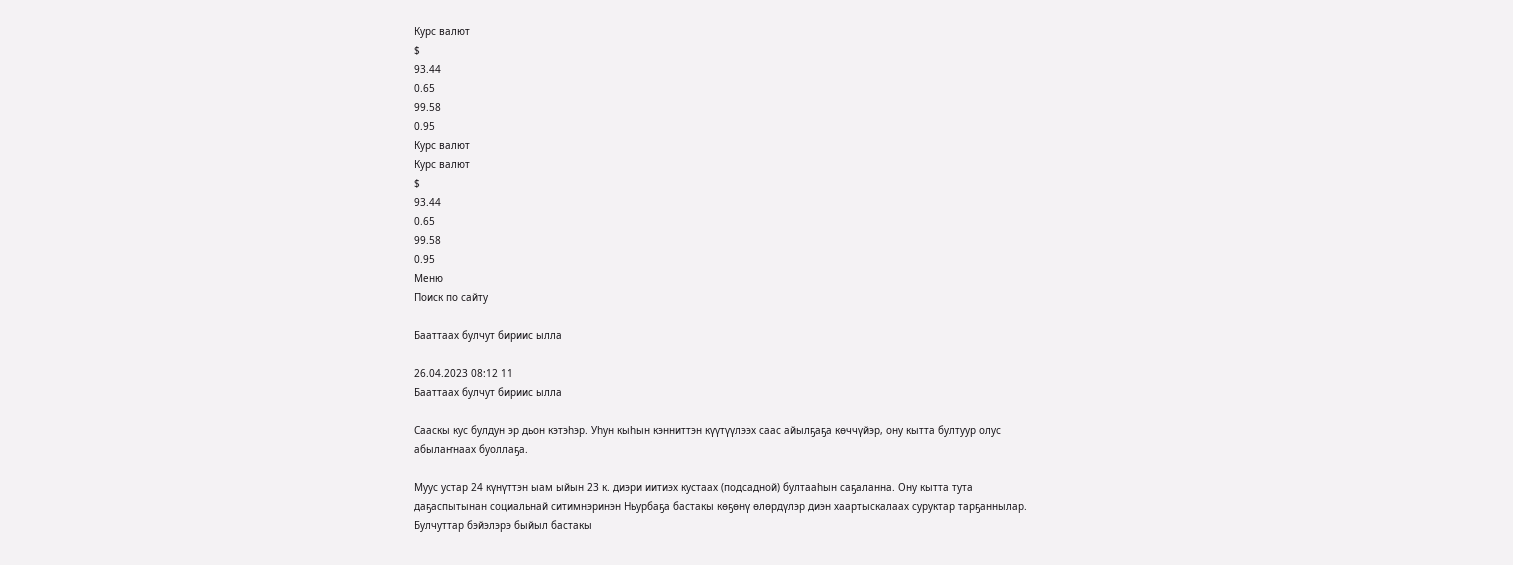Курс валют
$
93.44
0.65
99.58
0.95
Курс валют
Курс валют
$
93.44
0.65
99.58
0.95
Меню
Поиск по сайту

Бааттаах булчут бириис ылла

26.04.2023 08:12 11
Бааттаах булчут бириис ылла

Сааскы кус булдун эр дьон кэтэһэр. Уһун кыһын кэнниттэн күүтүүлээх саас айылҕаҕа көччүйэр, ону кытта бултуур олус абылаҥнаах буоллаҕа.

Муус устар 24 күнүттэн ыам ыйын 23 к. диэри иитиэх кустаах (подсадной) бултааһын саҕаланна. Ону кытта тута даҕаспытынан социальнай ситимнэринэн Ньурбаҕа бастакы көҕөнү өлөрдүлэр диэн хаартыскалаах суруктар тарҕаннылар. Булчуттар бэйэлэрэ быйыл бастакы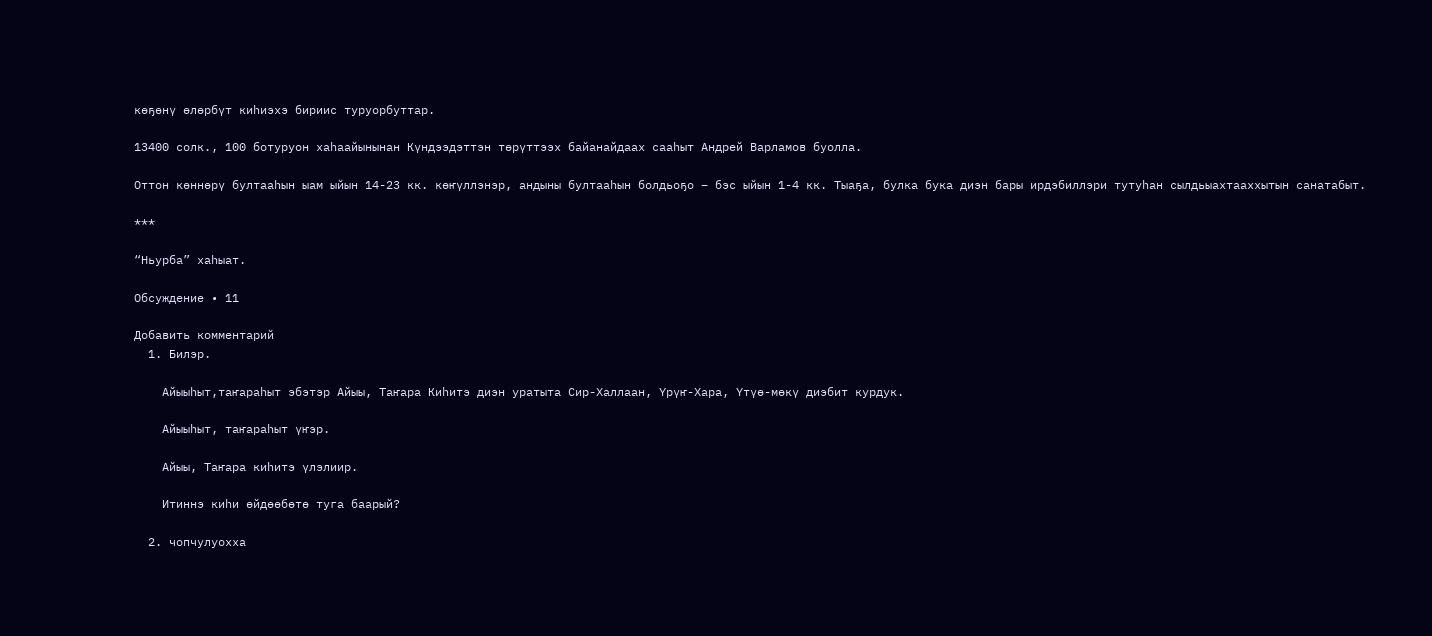көҕөнү өлөрбүт киһиэхэ бириис туруорбуттар.

13400 солк., 100 ботуруон хаһаайынынан Күндээдэттэн төрүттээх байанайдаах сааһыт Андрей Варламов буолла.

Оттон көннөрү бултааһын ыам ыйын 14-23 кк. көҥүллэнэр, андыны бултааһын болдьоҕо – бэс ыйын 1-4 кк. Тыаҕа, булка бука диэн бары ирдэбиллэри тутуһан сылдьыахтааххытын санатабыт.

***

“Ньурба” хаһыат.

Обсуждение • 11

Добавить комментарий
  1. Билэр.

    Айыыһыт,таҥараһыт эбэтэр Айыы, Таҥара Киһитэ диэн уратыта Сир-Халлаан, Үрүҥ-Хара, Үтүө-мөкү диэбит курдук.

    Айыыһыт, таҥараһыт үҥэр.

    Айыы, Таҥара киһитэ үлэлиир.

    Итиннэ киһи өйдөөбөтө туга баарый?

  2. чопчулуохха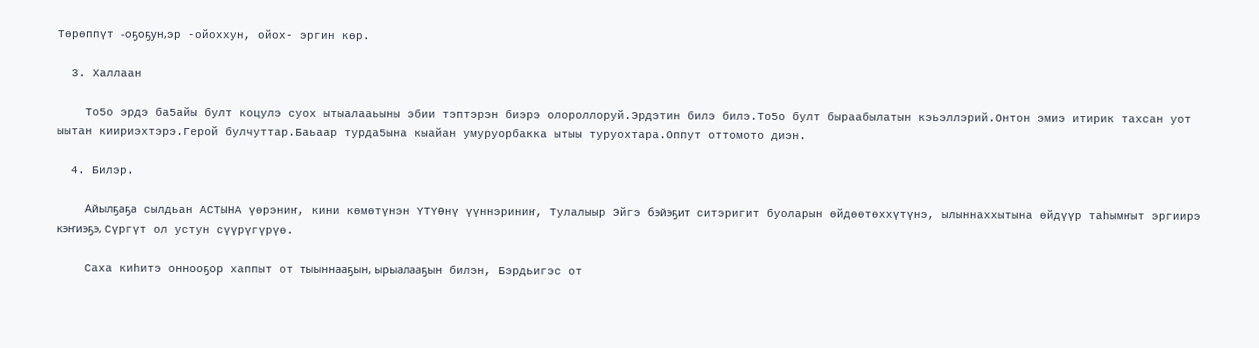Төрөппүт -оҕоҕун,эр -ойоххун, ойох- эргин көр.

  3. Халлаан

    То5о эрдэ ба5айы булт коцулэ суох ытыалааьыны эбии тэптэрэн биэрэ олороллоруй.Эрдэтин билэ билэ.То5о булт быраабылатын кэьэллэрий.Онтон эмиэ итирик тахсан уот ыытан киириэхтэрэ.Герой булчуттар.Баьаар турда5ына кыайан умуруорбакка ытыы туруохтара.Оппут оттомото диэн.

  4. Билэр.

    Айылҕаҕа сылдьан АСТЫНА үөрэниҥ, кини көмөтүнэн ҮТҮӨнү үүннэриниҥ, Тулалыыр Эйгэ бэйэҕит ситэригит буоларын өйдөөтөххүтүнэ, ылыннаххытына өйдүүр таһымҥыт эргиирэ кэҥиэҕэ, Сүргүт ол устун сүүрүгүрүө.

    Саха киһитэ оннооҕор хаппыт от тыыннааҕын, ырыалааҕын билэн, Бэрдьигэс от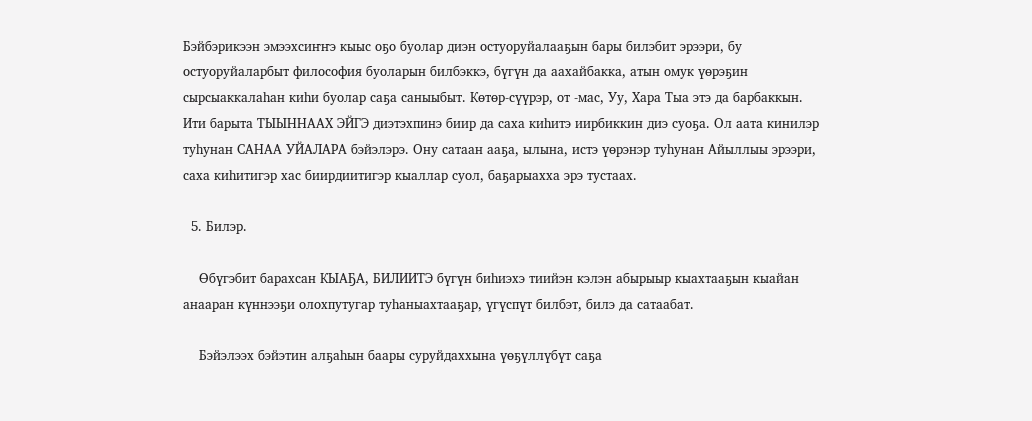Бэйбэрикээн эмээхсиҥҥэ кыыс оҕо буолар диэн остуоруйалааҕын бары билэбит эрээри, бу остуоруйаларбыт философия буоларын билбэккэ, бүгүн да аахайбакка, атын омук үөрэҕин сырсыаккалаһан киһи буолар саҕа саныыбыт. Көтөр-сүүрэр, от -мас, Уу, Хара Тыа этэ да барбаккын. Ити барыта ТЫЫННААХ ЭЙГЭ диэтэхпинэ биир да саха киһитэ иирбиккин диэ суоҕа. Ол аата кинилэр туһунан САНАА УЙАЛАРА бэйэлэрэ. Ону сатаан ааҕа, ылына, истэ үөрэнэр туһунан Айыллыы эрээри, саха киһитигэр хас биирдиитигэр кыаллар суол, баҕарыахха эрэ тустаах.

  5. Билэр.

    Өбүгэбит барахсан КЫАҔА, БИЛИИТЭ бүгүн биһиэхэ тиийэн кэлэн абырыыр кыахтааҕын кыайан анааран күннээҕи олохпутугар туһаныахтааҕар, үгүспүт билбэт, билэ да сатаабат.

    Бэйэлээх бэйэтин алҕаһын баары суруйдаххына үөҕүллүбүт саҕа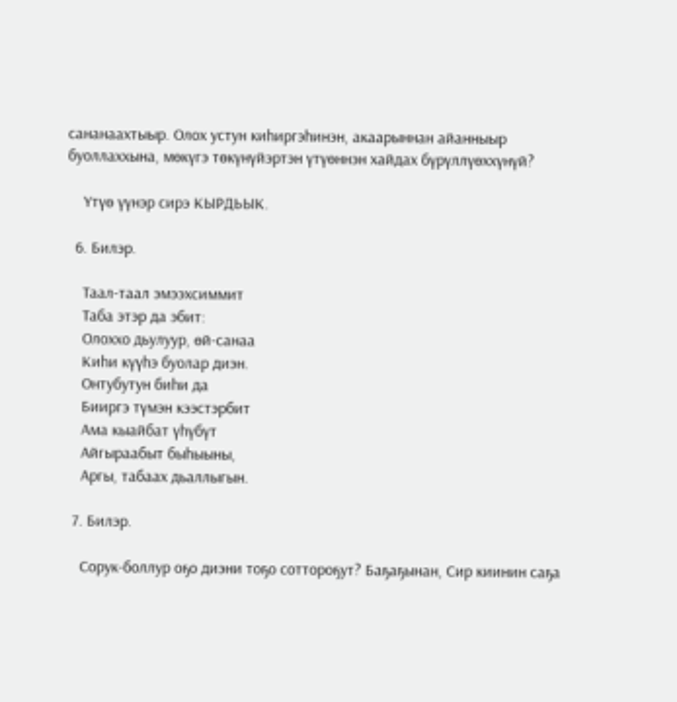сананаахтыыр. Олох устун киһиргэһинэн, акаарыннан айанныыр буоллаххына, мөкүгэ төкүнүйэртэн үтүөннэн хайдах бүрүллүөххүнүй?

    Үтүө үүнэр сирэ КЫРДЬЫК.

  6. Билэр.

    Таал-таал эмээхсиммит
    Таба этэр да эбит:
    Олоххо дьулуур, өй-санаа
    Киһи күүһэ буолар диэн.
    Онтубутун биһи да
    Бииргэ түмэн кээстэрбит
    Ама кыайбат үһүбүт
    Айгыраабыт быһыыны,
    Аргы, табаах дьаллыгын.

  7. Билэр.

    Сорук-боллур оҕо диэни тоҕо соттороҕут? Баҕаҕынан, Сир киинин саҕа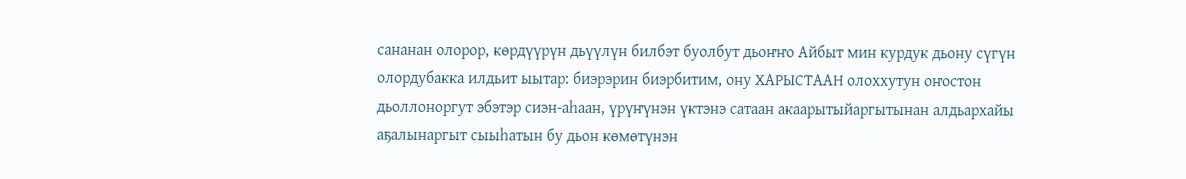сананан олорор, көрдүүрүн дьүүлүн билбэт буолбут дьоҥҥо Айбыт мин курдук дьону сүгүн олордубакка илдьит ыытар: биэрэрин биэрбитим, ону ХАРЫСТААН олоххутун оҥостон дьоллоноргут эбэтэр сиэн-аһаан, үрүҥүнэн үктэнэ сатаан акаарытыйаргытынан алдьархайы аҕалынаргыт сыыһатын бу дьон көмөтүнэн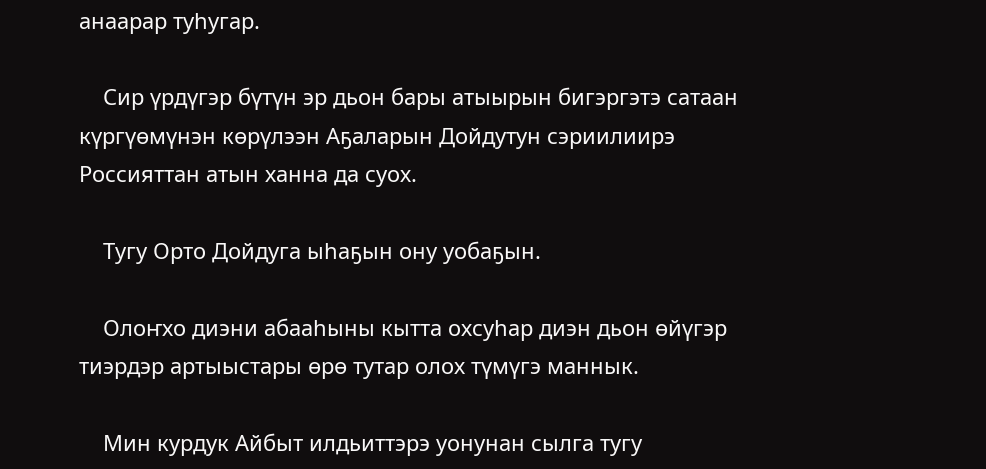анаарар туһугар.

    Сир үрдүгэр бүтүн эр дьон бары атыырын бигэргэтэ сатаан күргүөмүнэн көрүлээн Аҕаларын Дойдутун сэриилиирэ Россияттан атын ханна да суох.

    Тугу Орто Дойдуга ыһаҕын ону уобаҕын.

    Олоҥхо диэни абааһыны кытта охсуһар диэн дьон өйүгэр тиэрдэр артыыстары өрө тутар олох түмүгэ маннык.

    Мин курдук Айбыт илдьиттэрэ уонунан сылга тугу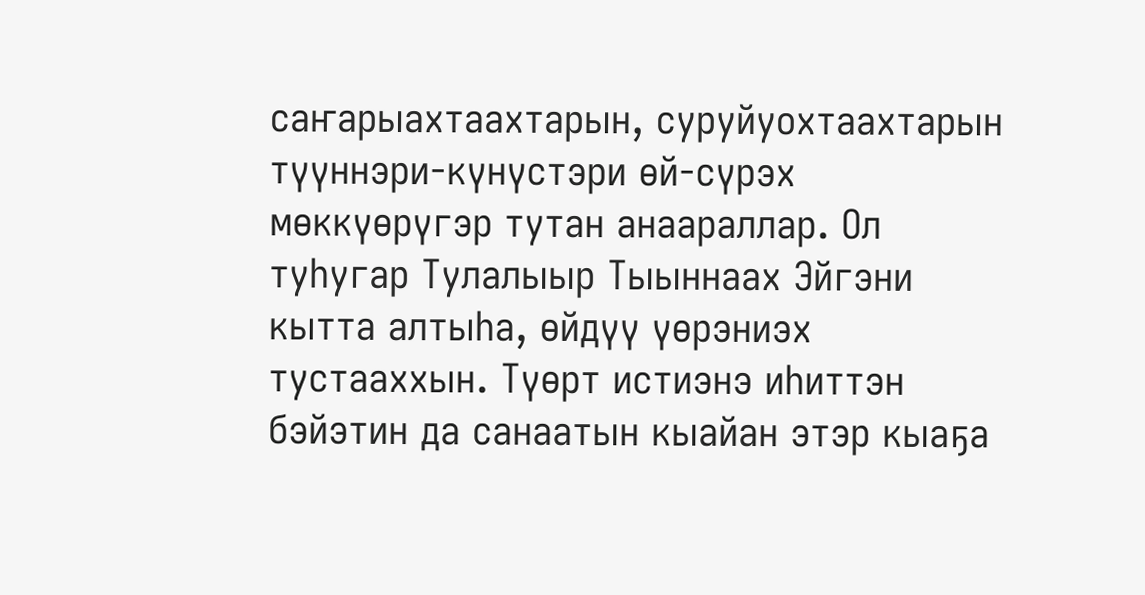саҥарыахтаахтарын, суруйуохтаахтарын түүннэри-күнүстэри өй-сүрэх мөккүөрүгэр тутан анаараллар. Ол туһугар Тулалыыр Тыыннаах Эйгэни кытта алтыһа, өйдүү үөрэниэх тустааххын. Түөрт истиэнэ иһиттэн бэйэтин да санаатын кыайан этэр кыаҕа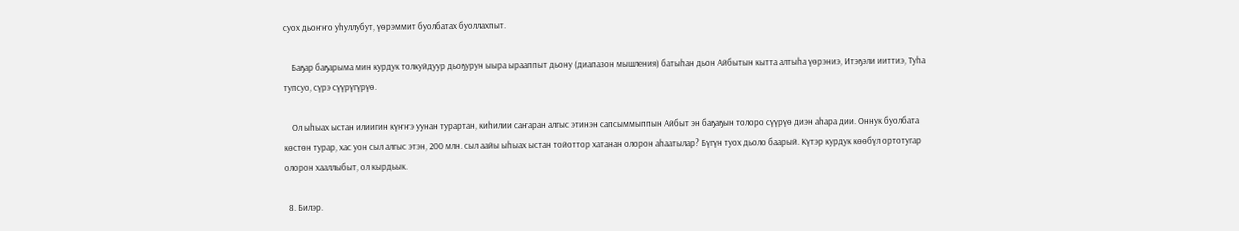суох дьоҥҥо уһуллубут, үөрэммит буолбатах буоллахпыт.

    Баҕар баҕарыма мин курдук толкуйдуур дьоҕурун ыыра ырааппыт дьону (диапазон мышления) батыһан дьон Айбытын кытта алтыһа үөрэниэ, Итэҕэли ииттиэ, Туһа тупсуо, сүрэ сүүрүгүрүө.

    Ол ыһыах ыстан илиигин күҥҥэ уунан турартан, киһилии саҥаран алгыс этинэн сапсыммыппын Айбыт эн баҕаҕын толоро сүүрүө диэн аһара дии. Оннук буолбата көстөн турар, хас уон сыл алгыс этэн, 200 млн. сыл аайы ыһыах ыстан тойоттор хатанан олорон аһаатылар? Бүгүн туох дьоло баарый. Күтэр курдук көөбүл ортотугар олорон хааллыбыт, ол кырдьык.

  8. Билэр.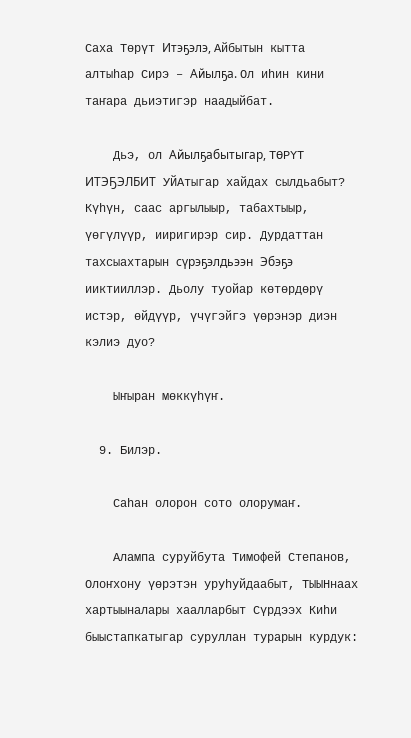Саха Төрүт Итэҕэлэ, Айбытын кытта алтыһар Сирэ – Айылҕа. Ол иһин кини таҥара дьиэтигэр наадыйбат.

    Дьэ, ол Айылҕабытыгар, ТӨРҮТ ИТЭҔЭЛБИТ УЙАтыгар хайдах сылдьабыт? Күһүн, саас аргылыыр, табахтыыр, үөгүлүүр, ииригирэр сир. Дурдаттан тахсыахтарын сүрэҕэлдьээн Эбэҕэ ииктииллэр. Дьолу туойар көтөрдөрү истэр, өйдүүр, үчүгэйгэ үөрэнэр диэн кэлиэ дуо?

    Ыҥыран мөккүһүҥ.

  9. Билэр.

    Саһан олорон сото олорумаҥ.

    Алампа суруйбута Тимофей Степанов, Олоҥхону үөрэтэн уруһуйдаабыт, ТЫЫНнаах хартыыналары хаалларбыт Сүрдээх Киһи быыстапкатыгар суруллан турарын курдук: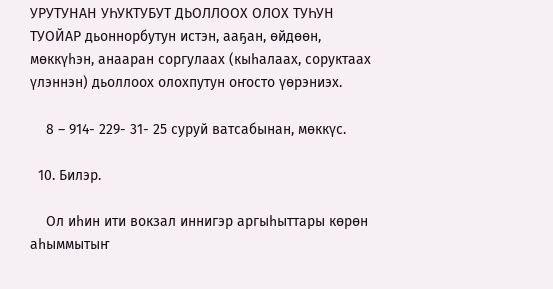УРУТУНАН УҺУКТУБУТ ДЬОЛЛООХ ОЛОХ ТУҺУН ТУОЙАР дьоннорбутун истэн, ааҕан, өйдөөн, мөккүһэн, анааран соргулаах (кыһалаах, соруктаах үлэннэн) дьоллоох олохпутун оҥосто үөрэниэх.

    8 – 914- 229- 31- 25 суруй ватсабынан, мөккүс.

  10. Билэр.

    Ол иһин ити вокзал иннигэр аргыһыттары көрөн аһыммытыҥ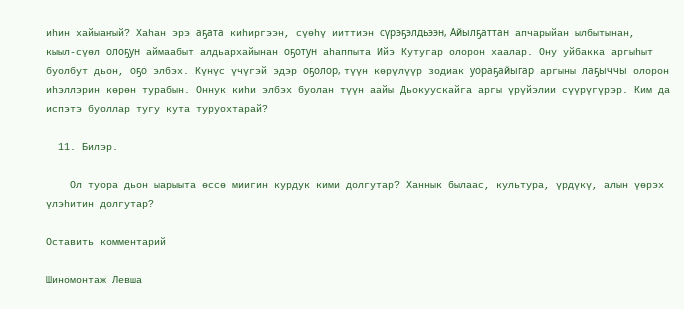иһин хайыаҥый? Хаһан эрэ аҕата киһиргээн, сүөһү ииттиэн сүрэҕэлдьээн, Айылҕаттан апчарыйан ылбытынан, кыыл-сүөл олоҕун аймаабыт алдьархайынан оҕотун аһаппыта Ийэ Кутугар олорон хаалар. Ону уйбакка аргыһыт буолбут дьон, оҕо элбэх. Күнүс үчүгэй эдэр оҕолор, түүн көрүлүүр зодиак уораҕайыгар аргыны лаҕыччы олорон иһэллэрин көрөн турабын. Оннук киһи элбэх буолан түүн аайы Дьокуускайга аргы үрүйэлии сүүрүгүрэр. Ким да испэтэ буоллар тугу кута туруохтарай?

  11. Билэр.

    Ол туора дьон ыарыыта өссө миигин курдук кими долгутар? Ханнык былаас, культура, үрдүкү, алын үөрэх үлэһитин долгутар?

Оставить комментарий

Шиномонтаж Левша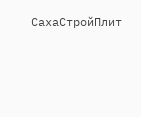СахаСтройПлит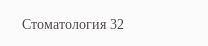Cтоматология 32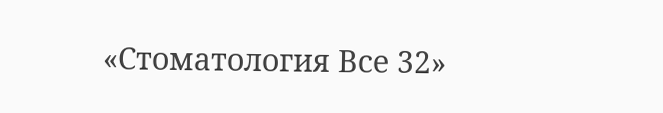«Стоматология Все 32»